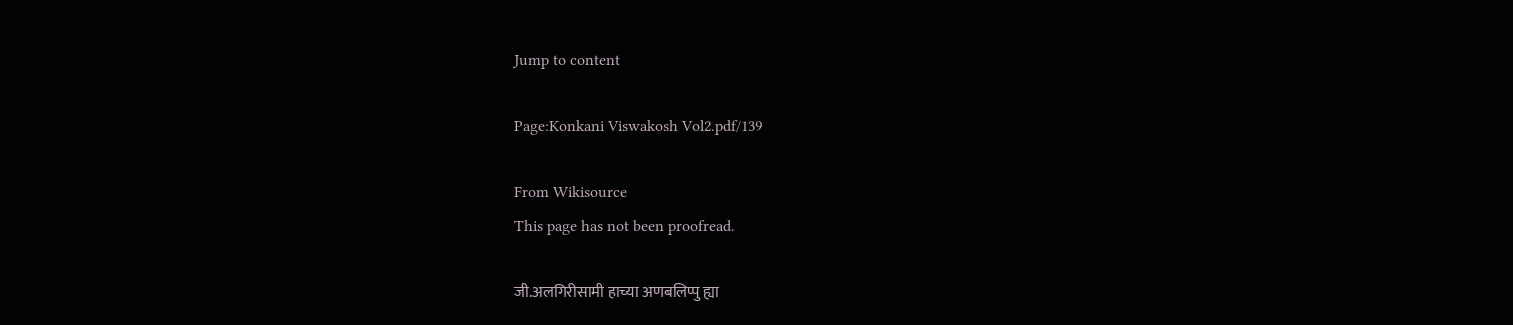Jump to content

Page:Konkani Viswakosh Vol2.pdf/139

From Wikisource
This page has not been proofread.

जी.अलगिरीसामी हाच्या अणबलिप्पु ह्या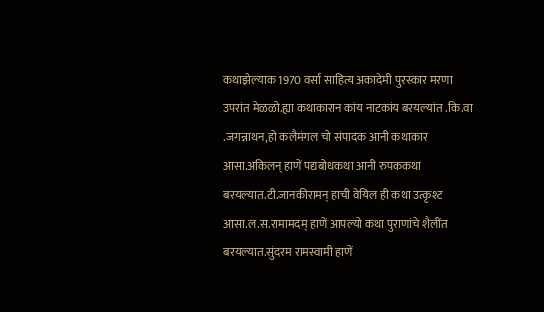कथाझेल्याक 1970 वर्सा साहित्य अकादेमी पुरस्कार मरणा उपरांत मेळळो.ह्या कथाकारान कांय नाटकांय बरयल्यांत .कि.वा .जगन्नाथन,हो कलैमंगल चो संपादक आनी कथाकार आसा.अकिलन् हाणें पद्यबोधकथा आनी रुपककथा बरयल्यात.टी.जानकीरामन् हाची वेयिल ही कथा उत्कृश्ट आसा.ल.स.रामामदम् हाणें आपल्यो कथा पुराणांचे शैलींत बरयल्यात.सुंदरम रामस्वामी हाणें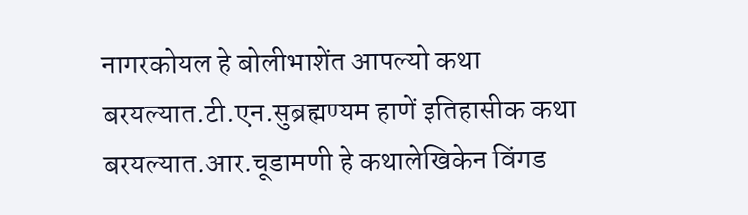नागरकोयल हे बोलीभाशेंत आपल्यो कथा बरयल्यात.टी.एन.सुब्रह्मण्यम हाणें इतिहासीक कथा बरयल्यात.आर.चूडामणी हे कथालेखिकेन विंगड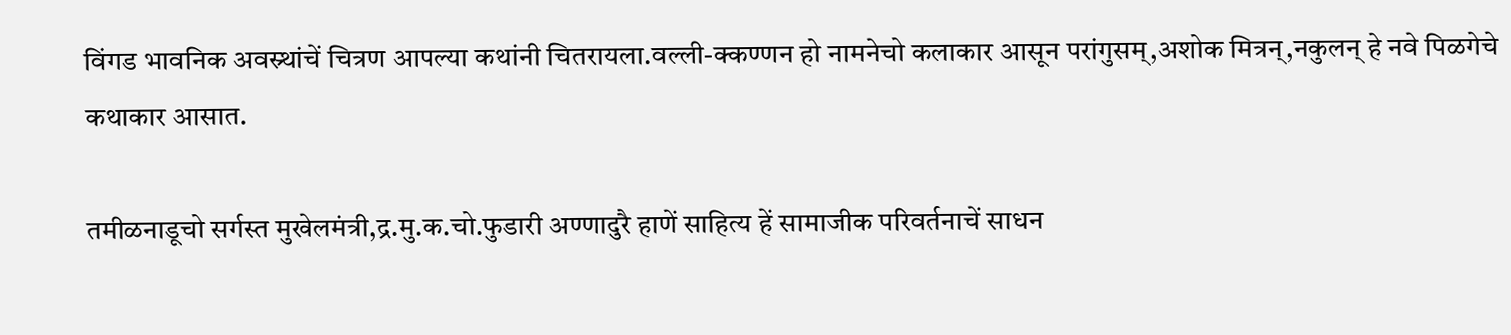विंगड भावनिक अवस्र्थांचें चित्रण आपल्या कथांनी चितरायला.वल्ली-क्कण्णन हो नामनेचो कलाकार आसून परांगुसम्,अशोक मित्रन्,नकुलन् हे नवे पिळगेचे कथाकार आसात.

तमीळनाडूचो सर्गस्त मुखेलमंत्री,द्र.मु.क.चो.फुडारी अण्णादुरै हाणें साहित्य हें सामाजीक परिवर्तनाचें साधन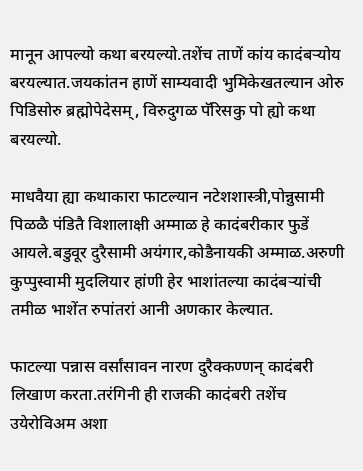मानून आपल्यो कथा बरयल्यो.तशेंच ताणें कांय कादंबऱ्योय बरयल्यात.जयकांतन हाणें साम्यवादी भुमिकेखतल्यान ओरु पिडिसोरु ब्रह्मोपेदेसम्, विरुदुगळ पॅरिसकु पो ह्यो कथा बरयल्यो.

माधवैया ह्या कथाकारा फाटल्यान नटेशशास्त्री,पोन्नुसामी पिळळै पंडितै विशालाक्षी अम्माळ हे कादंबरीकार फुडें आयले.बडुवूर दुरैसामी अयंगार,कोडैनायकी अम्माळ.अरुणी कुप्पुस्वामी मुदलियार हांणी हेर भाशांतल्या कादंबऱ्यांची तमीळ भाशेंत रुपांतरां आनी अणकार केल्यात.

फाटल्या पन्नास वर्सांसावन नारण दुरैक्कण्णन् कादंबरी लिखाण करता.तरंगिनी ही राजकी कादंबरी तशेंच उयेरोविअम अशा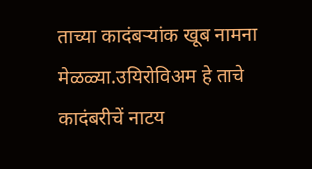ताच्या कादंबऱ्यांक खूब नामना मेळळ्या.उयिरोविअम हे ताचे कादंबरीचें नाटय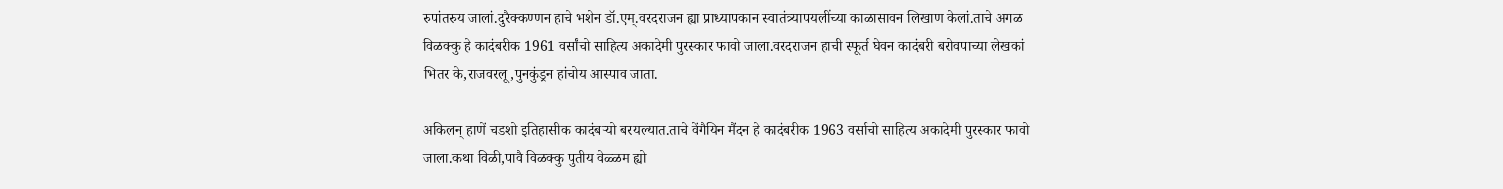रुपांतरुय जालां.दुरैक्कण्णन हाचे भशेन डॉ.एम्.वरदराजन ह्या प्राध्यापकान स्वातंत्र्यापयलींच्या काळासावन लिखाण केलां.ताचे अगळ विळक्कु हे कादंबरीक 1961 वर्सांचो साहित्य अकादेमी पुरस्कार फावो जाला.वरदराजन हाची स्फूर्त घेवन कादंबरी बरोवपाच्या लेखकां भितर के,राजवरलू,पुनकुंड्रन हांचोय आस्पाव जाता.

अकिलन् हाणें चडशो इतिहासीक कादंबऱ्यो बरयल्यात.ताचे वेंगैयिन मैंदन हे कादंबरीक 1963 वर्साचो साहित्य अकादेमी पुरस्कार फावो जाला.कथा विळी,पावै विळक्कु पुतीय वेळ्ळम ह्यो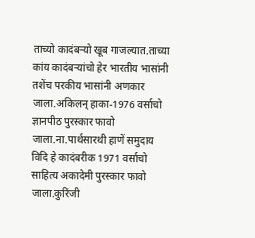ताच्यो कादंबऱ्यो खूब गाजल्यात.ताच्या कांय कादंबऱ्यांचो हेर भारतीय भासांनी तशेंच परकीय भासांनी अणकार जाला.अकिलन् हाका-1976 वर्साचो ज्ञानपीठ पुरस्कार फावो जाला.ना.पार्थसारथी हाणें समुदाय विदि हे कादंबरीक 1971 वर्साचो साहित्य अकादेमी पुरस्कार फावो जाला.कुरिंजी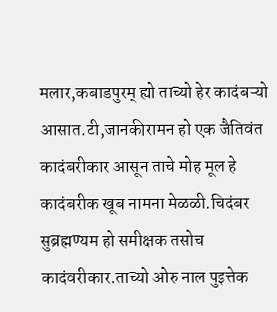मलार,कबाडपुरम् ह्यो ताच्यो हेर कादंबऱ्यो आसात.टी,जानकीरामन हो एक जैतिवंत कादंबरीकार आसून ताचे मोह मूल हे कादंबरीक खूब नामना मेळळी.चिदंबर सुब्रह्मण्यम हो समीक्षक तसोच कादंवरीकार.ताच्यो ओरु नाल पुइत्तेक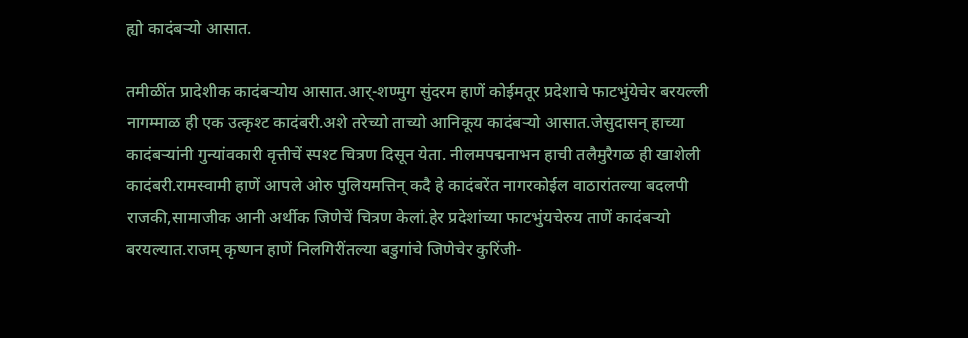ह्यो कादंबऱ्यो आसात.

तमीळींत प्रादेशीक कादंबऱ्योय आसात.आर्-शण्मुग सुंदरम हाणें कोईमतूर प्रदेशाचे फाटभुंयेचेर बरयल्ली नागम्माळ ही एक उत्कृश्ट कादंबरी.अशे तरेच्यो ताच्यो आनिकूय कादंबऱ्यो आसात.जेसुदासन् हाच्या कादंबऱ्यांनी गुन्यांवकारी वृत्तीचें स्पश्ट चित्रण दिसून येता. नीलमपद्मनाभन हाची तलैमुरैगळ ही खाशेली कादंबरी.रामस्वामी हाणें आपले ओरु पुलियमत्तिन् कदै हे कादंबरेंत नागरकोईल वाठारांतल्या बदलपी राजकी,सामाजीक आनी अर्थीक जिणेचें चित्रण केलां.हेर प्रदेशांच्या फाटभुंयचेरुय ताणें कादंबऱ्यो बरयल्यात.राजम् कृष्णन हाणें निलगिरींतल्या बडुगांचे जिणेचेर कुरिंजी-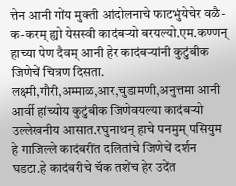त्तेन आनी गोंय मुक्ती आंदोलनाचे फाटभुंयेचेर वळै-क-करम् ह्यो येसस्वी कादंबऱ्यो बरयल्यो.एम.कण्णन् हाच्या पेण दैवम् आनी हेर कादंबऱ्यांनी कुटुंबीक जिणेचें चित्रण दिसता. लक्ष्मी,गौरी,अम्माळ,आर,चुडामणी,अनुत्तमा आनी आर्वी हांच्योय कुटुंबीक जिणेवयल्या कादंबऱ्यो उल्लेखनीय आसात.रघुनाथन् हाचे पनमुम् पसियुम हे गाजिल्ले कादंबरींत दलितांचे जिणेचें दर्शन घडटा.हे कादंबरीचे चॅक तशेंच हेर उदेंत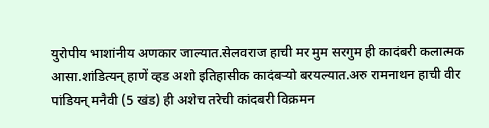युरोपीय भाशांनीय अणकार जाल्यात.सेलवराज हाची मर मुम सरगुम ही कादंबरी कलात्मक आसा.शांडित्यन् हाणें व्हड अशो इतिहासीक कादंबऱ्यो बरयल्यात.अरु रामनाथन हाची वीर पांडियन् मनैवी (5 खंड) ही अशेच तरेची कांदबरी विक्रमन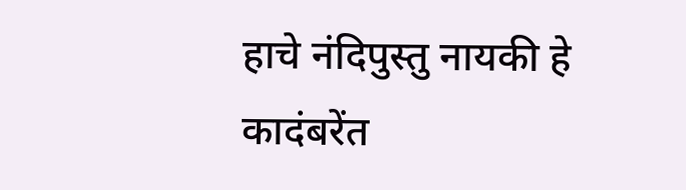हाचे नंदिपुस्तु नायकी हे कादंबरेंत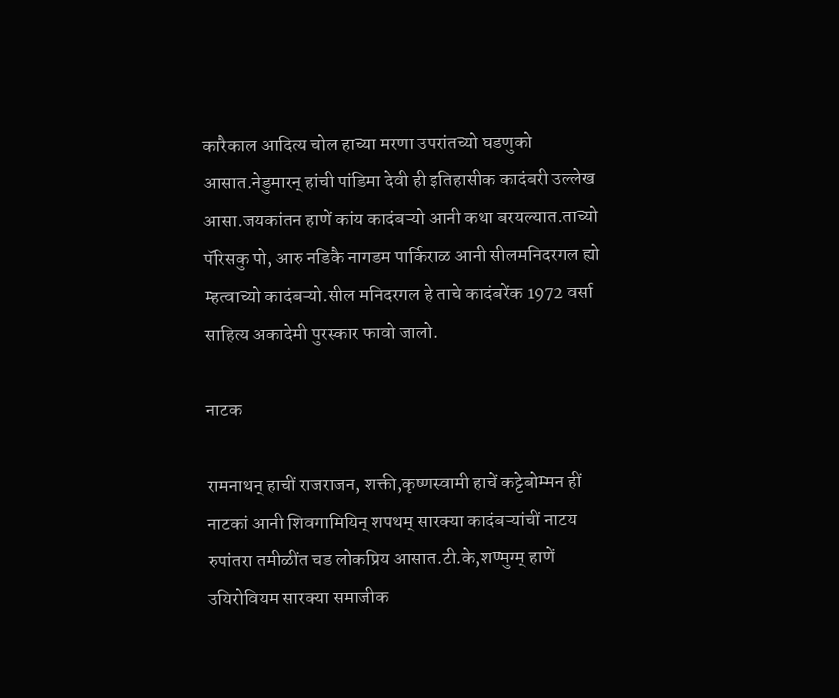कारैकाल आदित्य चोल हाच्या मरणा उपरांतच्यो घडणुको आसात.नेडुमारन् हांची पांडिमा देवी ही इतिहासीक कादंबरी उल्लेख आसा.जयकांतन हाणें कांय कादंबऱ्यो आनी कथा बरयल्यात.ताच्यो पॅरिसकु पो, आरु नडिकै नागडम पार्किराळ आनी सीलमनिदरगल ह्यो म्हत्वाच्यो कादंबऱ्यो.सील मनिदरगल हे ताचे कादंबरेंक 1972 वर्सा साहित्य अकादेमी पुरस्कार फावो जालो.

नाटक

रामनाथन् हाचीं राजराजन, शक्ती,कृष्णस्वामी हाचें कट्टेबोम्मन हीं नाटकां आनी शिवगामियिन् शपथम् सारक्या कादंबऱ्यांचीं नाटय रुपांतरा तमीळींत चड लोकप्रिय आसात.टी.के,शण्मुग्म् हाणें उयिरोवियम सारक्या समाजीक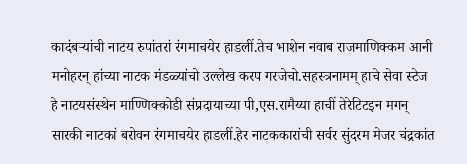कादंबऱ्यांची नाटय रुपांतरां रंगमाचयेर हाडलीं.तेच भाशेन नवाब राजमाणिक्कम आनी मनोहरन् हांच्या नाटक मंडळ्यांचो उल्लेख करप गरजेचो.सहस्त्रनामम् हाचे सेवा स्टेज हे नाटयसंस्थेन माण्णिक्कोडी संप्रदायाच्या पी,एस.रामैय्या हाचीं तेरेटिटइन मगन् सारकी नाटकां बरोवन रंगमाचयेर हाडलीं.हेर नाटककारांची सर्वर सुंदरम मेजर चंद्रकांत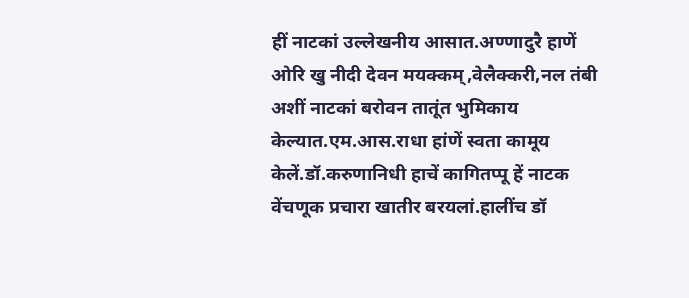हीं नाटकां उल्लेखनीय आसात.अण्णादुरै हाणें ओरि खु नीदी देवन मयक्कम्,वेलैक्करी,नल तंबी अशीं नाटकां बरोवन तातूंत भुमिकाय केल्यात.एम.आस.राधा हांणें स्वता कामूय केलें.डॉ.करुणानिधी हाचें कागितप्पू हें नाटक वेंचणूक प्रचारा खातीर बरयलां.हालींच डॉ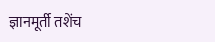ज्ञानमूर्ती तशेंच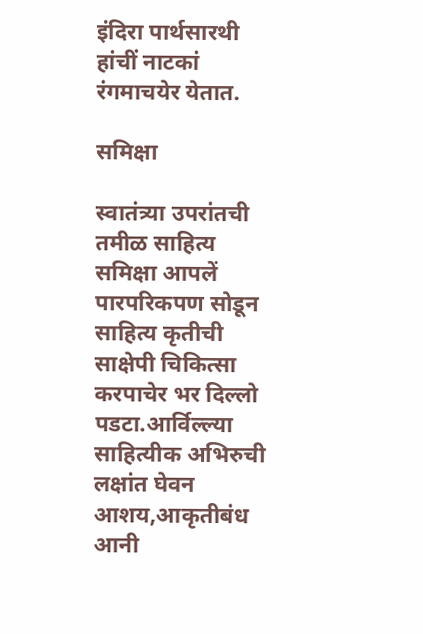इंदिरा पार्थसारथी हांचीं नाटकां रंगमाचयेर येतात.

समिक्षा

स्वातंत्र्या उपरांतची तमीळ साहित्य समिक्षा आपलें पारपरिकपण सोडून साहित्य कृतीची साक्षेपी चिकित्सा करपाचेर भर दिल्लो पडटा.आर्विल्ल्या साहित्यीक अभिरुची लक्षांत घेवन आशय,आकृतीबंध आनी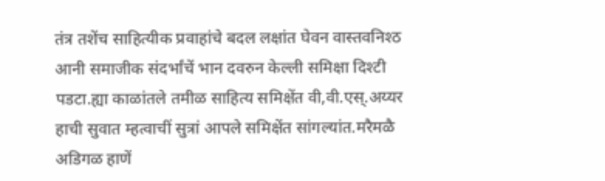तंत्र तशेंच साहित्यीक प्रवाहांचे बदल लक्षांत घेवन वास्तवनिश्ठ आनी समाजीक संदर्भांचें भान दवरुन केल्ली समिक्षा दिश्टी पडटा.ह्या काळांतले तमीळ साहित्य समिक्षेंत वी,वी.एस्.अय्यर हाची सुवात म्हत्वाचीं सुत्रां आपले समिक्षेंत सांगल्यांत.मरैमळै अडिगळ हाणें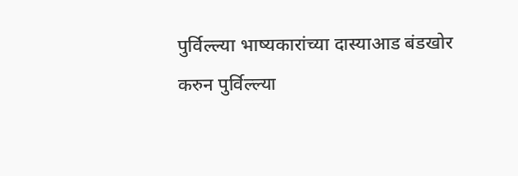पुर्विल्ल्या भाष्यकारांच्या दास्याआड बंडखोर करुन पुर्विल्ल्या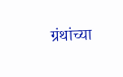ग्रंथांच्या